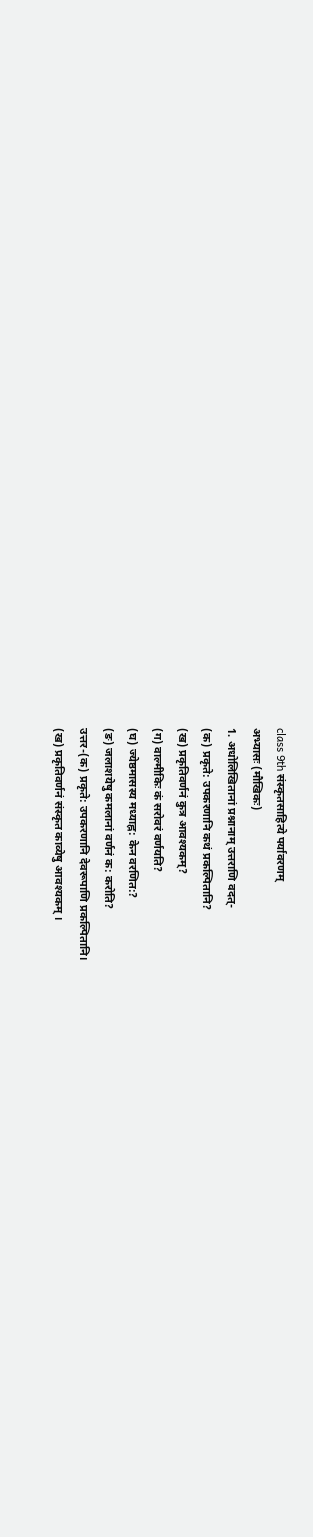class 9th संस्कृतसाहित्ये पर्यावरणम्
अभ्यासः (मौखिकः)
1. अधोलिखितानां प्रश्नानाम् उत्तराणि वदत्-
(क) प्रकृते: उपकरणानि कथं प्रकल्पितानि?
(ख) प्रकृतिवर्णनं कुत्र आवश्यकम्?
(ग) वाल्मीकिः कं सरोवरं वर्णयति?
(घ) ज्येष्ठमासस्य मध्याह्न: केन वरणित:?
(ङ) जलाशयेषु कमलानां वर्णनं क: करोति?
उत्तर-(क) प्रकृते: उपकरणानि देवरूपाणि प्रकल्पितानि।
(ख) प्रकृतिवर्णनं संस्कृत काव्येषु आवश्यकम् ।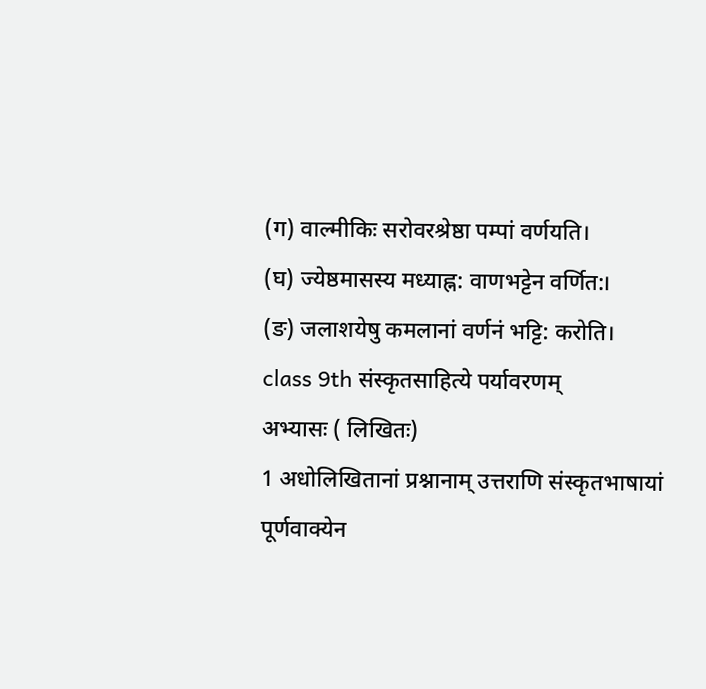(ग) वाल्मीकिः सरोवरश्रेष्ठा पम्पां वर्णयति।
(घ) ज्येष्ठमासस्य मध्याह्न: वाणभट्टेन वर्णित:।
(ङ) जलाशयेषु कमलानां वर्णनं भट्टि: करोति।
class 9th संस्कृतसाहित्ये पर्यावरणम्
अभ्यासः ( लिखितः)
1 अधोलिखितानां प्रश्नानाम् उत्तराणि संस्कृतभाषायां पूर्णवाक्येन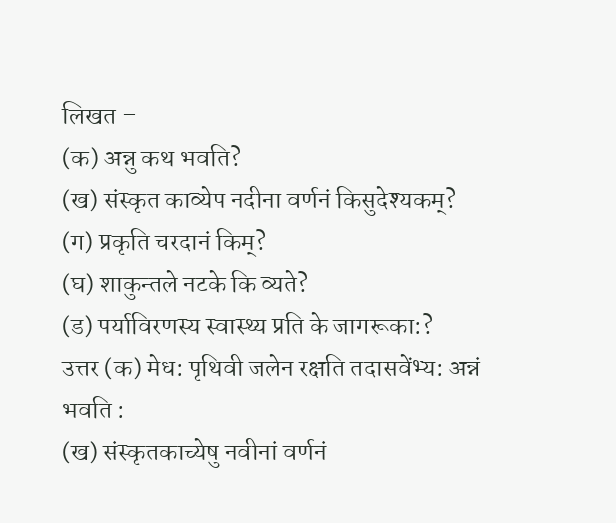लिखत –
(क) अन्नु कथ भवति?
(ख) संस्कृत काव्येप नदीना वर्णनं किसुदेश्यकम्?
(ग) प्रकृति चरदानं किम्?
(घ) शाकुन्तले नटके कि व्यते?
(ड) पर्याविरणस्य स्वास्थ्य प्रति के जागरूका:?
उत्तर (क) मेध: पृथिवी जलेन रक्षति तदासवेंभ्य: अन्नं भवति :
(ख) संस्कृतकाच्येषु नवीनां वर्णनं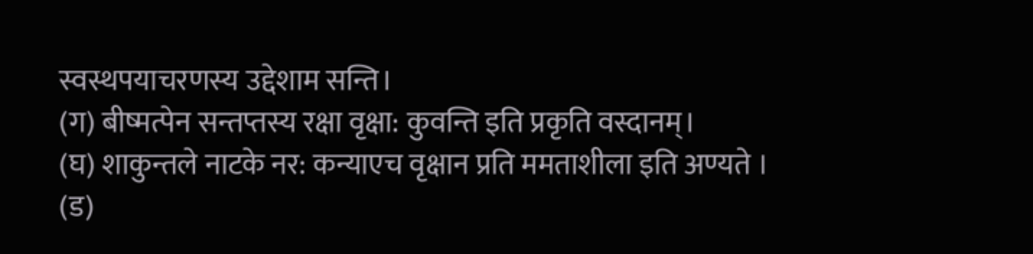स्वस्थपयाचरणस्य उद्देशाम सन्ति।
(ग) बीष्मत्पेन सन्तप्तस्य रक्षा वृक्षा: कुवन्ति इति प्रकृति वस्दानम्।
(घ) शाकुन्तले नाटके नर: कन्याएच वृक्षान प्रति ममताशीला इति अण्यते ।
(ड)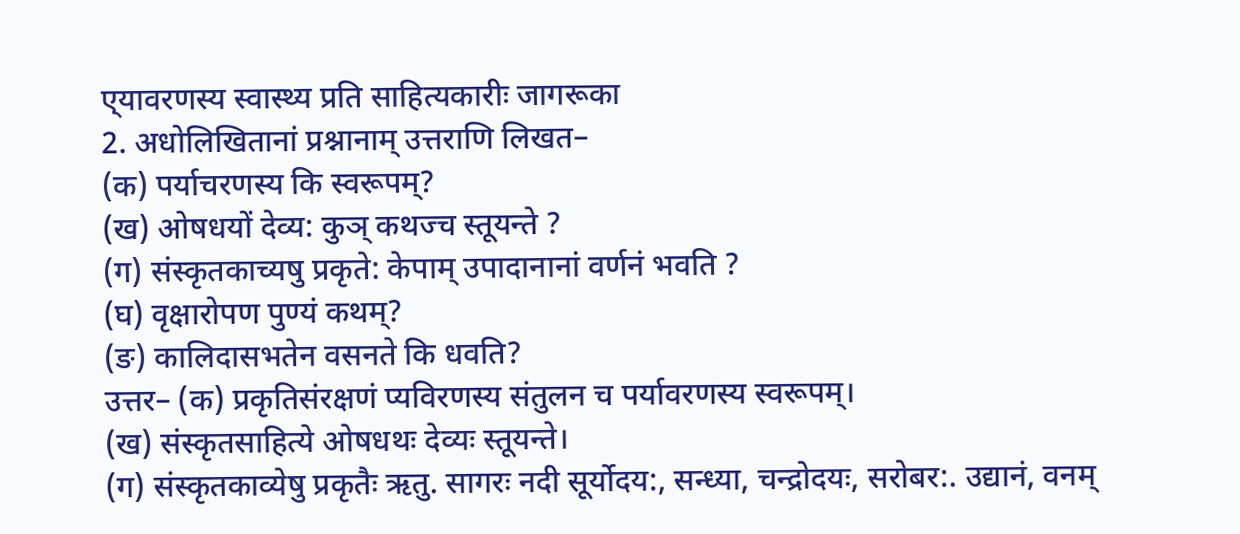ए्यावरणस्य स्वास्थ्य प्रति साहित्यकारीः जागरूका
2. अधोलिखितानां प्रश्नानाम् उत्तराणि लिखत–
(क) पर्याचरणस्य कि स्वरूपम्?
(ख) ओषधयों देव्य: कुञ् कथज्च स्तूयन्ते ?
(ग) संस्कृतकाच्यषु प्रकृते: केपाम् उपादानानां वर्णनं भवति ?
(घ) वृक्षारोपण पुण्यं कथम्?
(ङ) कालिदासभतेन वसनते कि धवति?
उत्तर– (क) प्रकृतिसंरक्षणं प्यविरणस्य संतुलन च पर्यावरणस्य स्वरूपम्।
(ख) संस्कृतसाहित्ये ओषधथः देव्यः स्तूयन्ते।
(ग) संस्कृतकाव्येषु प्रकृतैः ऋतु. सागरः नदी सूर्योदय:, सन्ध्या, चन्द्रोदयः, सरोबर:. उद्यानं, वनम्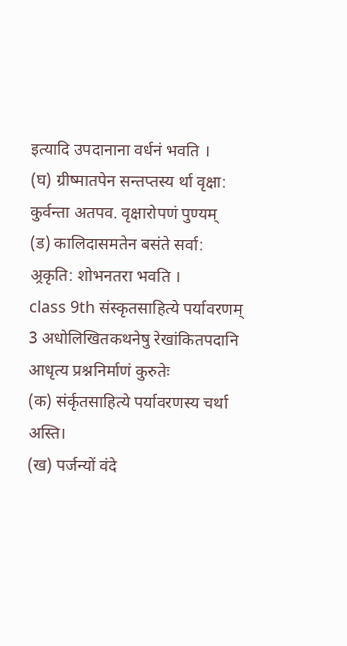इत्यादि उपदानाना वर्धनं भवति ।
(घ) ग्रीष्मातपेन सन्तप्तस्य र्था वृक्षा: कुर्वन्ता अतपव. वृक्षारोपणं पुण्यम्
(ड) कालिदासमतेन बसंते सर्वा: अ्रकृति: शोभनतरा भवति ।
class 9th संस्कृतसाहित्ये पर्यावरणम्
3 अधोलिखितकथनेषु रेखांकितपदानि आधृत्य प्रश्ननिर्माणं कुरुतेः
(क) संर्कृतसाहित्ये पर्यावरणस्य चर्था अस्ति।
(ख) पर्जन्यों वंदे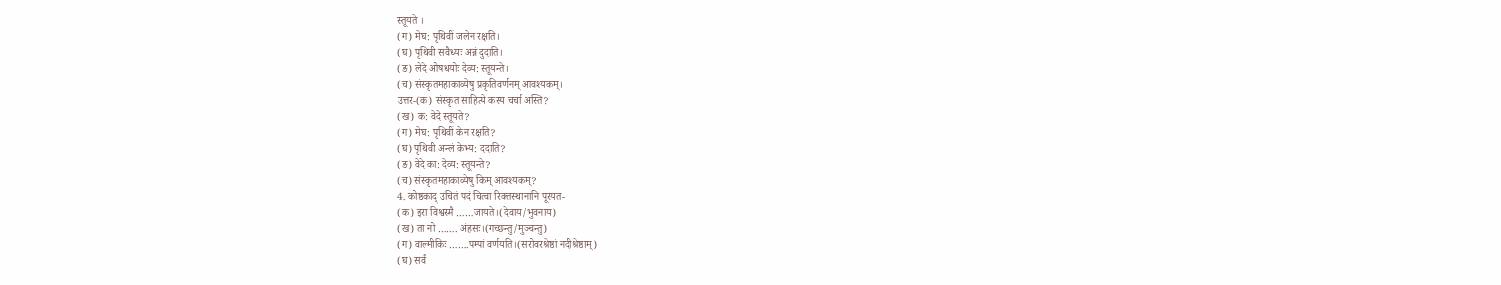स्तूयते ।
(ग) मेघ: पृथिवीं जलेन रक्षति।
(घ) पृथिवी सवैध्यः अन्नं दुदाति।
(ङ) लेदे ओषधयोः देव्य: स्तूयन्ते।
(च) संस्कृतमहाकाव्येषु प्रकृतिवर्णनम् आवश्यकम्।
उत्तर-(क) संस्कृत साहित्ये कस्य चर्चा अस्ति?
(ख) क: वेदे स्तूयते?
(ग) मेघ: पृथिवीं केन रक्षति?
(घ) पृथिवी अन्लं केभ्य: ददाति?
(ङ) वेदे का: देव्य: स्तूयन्ते?
(च) संस्कृतमहाकाव्येषु किम् आवश्यकम्?
4. कोष्ठकाद् उचितं पदं चित्वा रिक्तस्थानानि पूरयत-
(क) इरा विश्वस्मै ……जायते।(देवाय/भुवनाय)
(ख) ता नो ……. अंहसः।(गच्छन्तु/मुञ्चन्तु)
(ग) वाल्मीकिः …….पम्पां वर्णयति।(सरोवरश्रेष्ठां नदीश्रेष्ठाम्)
(घ) सर्वं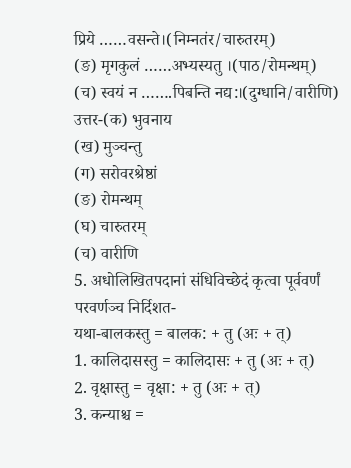प्रिये ……वसन्ते।(निम्नतंर/चारुतरम्)
(ङ) मृगकुलं ……अभ्यस्यतु ।(पाठ/रोमन्थम्)
(च) स्वयं न …….पिबन्ति नद्य:।(दुग्धानि/वारीणि)
उत्तर-(क) भुवनाय
(ख) मुञ्चन्तु
(ग) सरोवरश्रेष्ठां
(ङ) रोमन्थम्
(घ) चारुतरम्
(च) वारीणि
5. अधोलिखितपदानां संधिविच्छेदं कृत्वा पूर्ववर्णं परवर्णञ्च निर्दिशत-
यथा-बालकस्तु = बालक: + तु (अः + त्)
1. कालिदासस्तु = कालिदासः + तु (अः + त्)
2. वृक्षास्तु = वृक्षा: + तु (अः + त्)
3. कन्याश्च =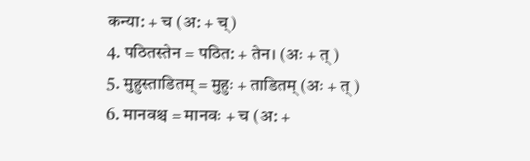कन्या: + च (अ: + च्)
4. पठितस्तेन = पठित: + तेन। (अः + त् )
5. मुहुस्ताडितम् = मुहुः + ताडितम् (अः + त् )
6. मानवश्च = मानवः + च (अ: +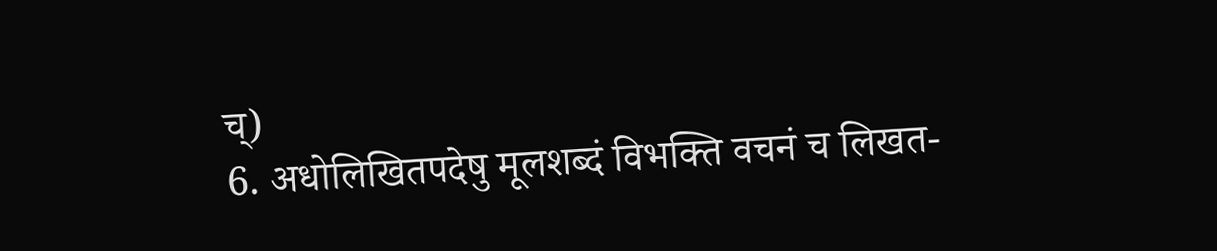च्)
6. अधोलिखितपदेषु मूलशब्दं विभक्ति वचनं च लिखत-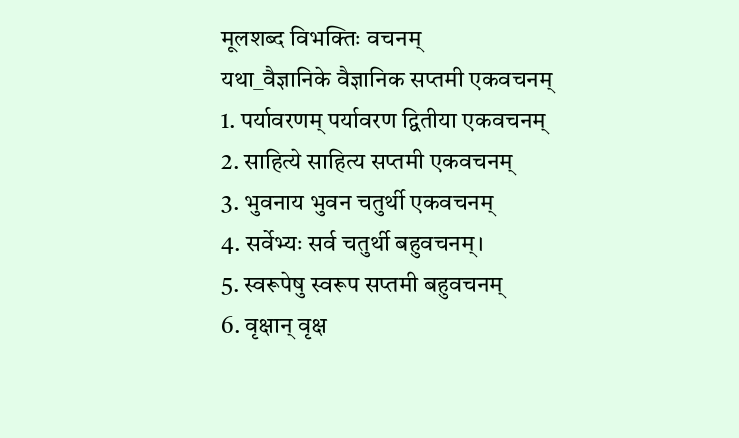मूलशब्द विभक्तिः वचनम्
यथा_वैज्ञानिके वैज्ञानिक सप्तमी एकवचनम्
1. पर्यावरणम् पर्यावरण द्वितीया एकवचनम्
2. साहित्ये साहित्य सप्तमी एकवचनम्
3. भुवनाय भुवन चतुर्थी एकवचनम्
4. सर्वेभ्यः सर्व चतुर्थी बहुवचनम्।
5. स्वरूपेषु स्वरूप सप्तमी बहुवचनम्
6. वृक्षान् वृक्ष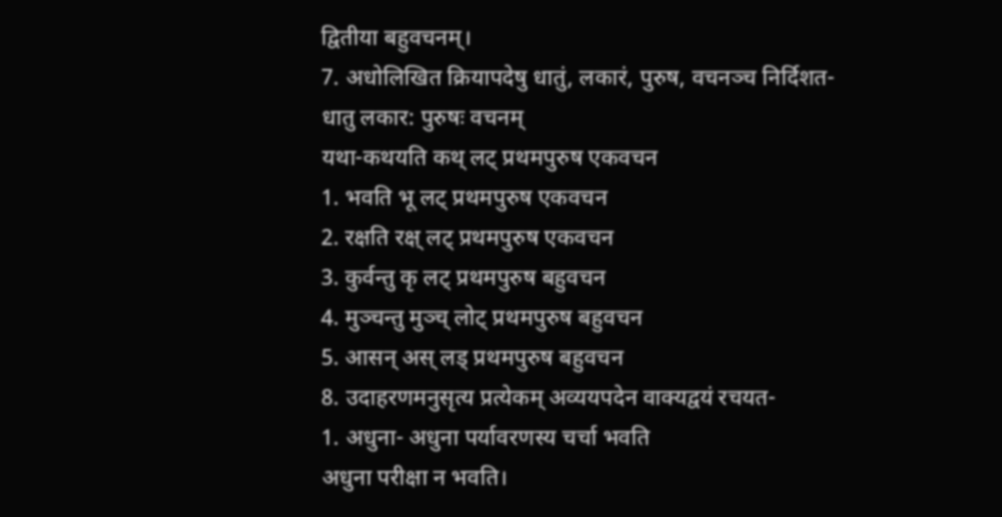द्वितीया बहुवचनम्।
7. अधोलिखित क्रियापदेषु धातुं, लकारं, पुरुष, वचनञ्च निर्दिशत-
धातु लकार: पुरुषः वचनम्
यथा-कथयति कथ् लट् प्रथमपुरुष एकवचन
1. भवति भू लट् प्रथमपुरुष एकवचन
2. रक्षति रक्ष् लट् प्रथमपुरुष एकवचन
3. कुर्वन्तु कृ लट् प्रथमपुरुष बहुवचन
4. मुञ्चन्तु मुञ्च् लोट् प्रथमपुरुष बहुवचन
5. आसन् अस् लड् प्रथमपुरुष बहुवचन
8. उदाहरणमनुसृत्य प्रत्येकम् अव्ययपदेन वाक्यद्वयं रचयत-
1. अधुना- अधुना पर्यावरणस्य चर्चा भवति
अधुना परीक्षा न भवति।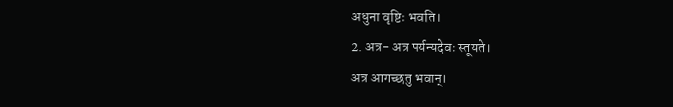अधुना वृष्टिः भवति।
2. अत्र- अत्र पर्यन्यदेवः स्तूयते।
अत्र आगच्छतु भवान्।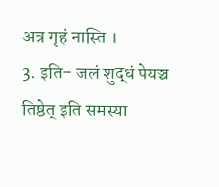अत्र गृहं नास्ति ।
3. इति- जलं शुद्धं पेयञ्च तिष्ठेत् इति समस्या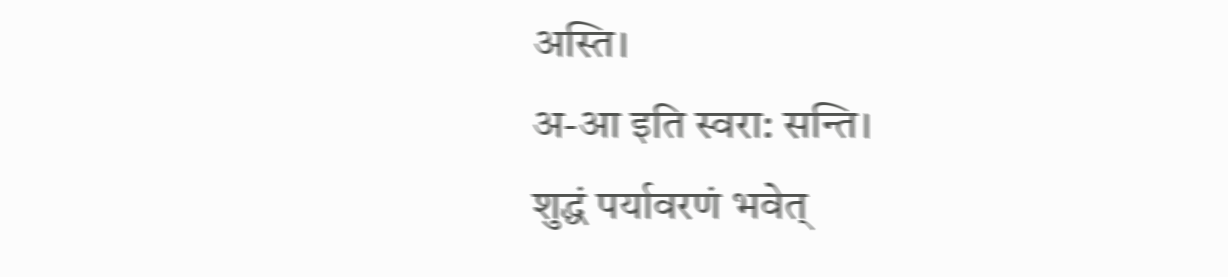अस्ति।
अ-आ इति स्वरा: सन्ति।
शुद्धं पर्यावरणं भवेत्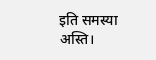इति समस्या अस्ति।